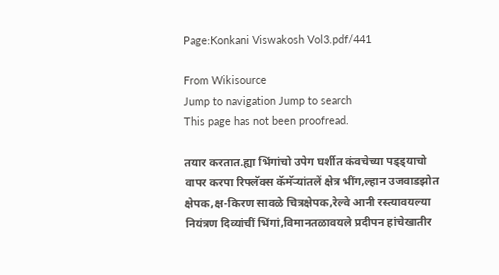Page:Konkani Viswakosh Vol3.pdf/441

From Wikisource
Jump to navigation Jump to search
This page has not been proofread.

तयार करतात.ह्या भिंगांचो उपेग घर्शीत कंवचेच्या पड्ड्याचो वापर करपा रिफ्लॅक्स कॅमॅऱ्यांतलें क्षेत्र भींग,ल्हान उजवाडझोत क्षेपक,क्ष-किरण सावळे चित्रक्षेपक,रेल्वे आनी रस्त्यावयल्या नियंत्रण दिव्यांचीं भिंगां,विमानतळावयले प्रदीपन हांचेखातीर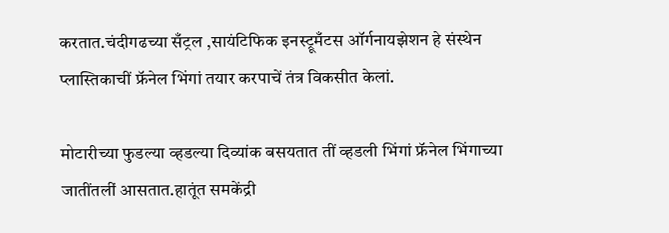करतात.चंदीगढच्या सँट्रल ,सायंटिफिक इनस्ट्रूमँटस ऑर्गनायझेशन हे संस्थेन प्लास्तिकाचीं फ्रॅनेल भिंगां तयार करपाचें तंत्र विकसीत केलां.

मोटारीच्या फुडल्या व्हडल्या दिव्यांक बसयतात तीं व्हडली भिंगां फ्रॅनेल भिंगाच्या जातींतलीं आसतात.हातूंत समकेंद्री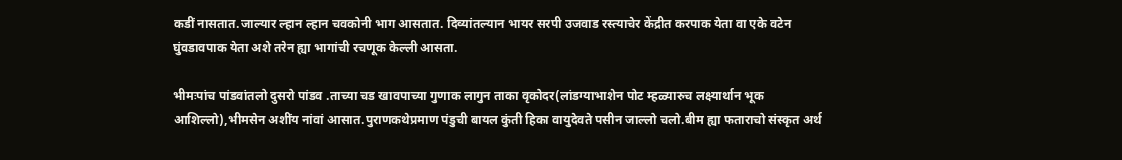कडीं नासतात.जाल्यार ल्हान ल्हान चवकोनी भाग आसतात. दिव्यांतल्यान भायर सरपी उजवाड रस्त्याचेर केंद्रीत करपाक येता वा एके वटेन घुंवडावपाक येता अशे तरेन ह्या भागांची रचणूक केल्ली आसता.

भीमःपांच पांडवांतलो दुसरो पांडव .ताच्या चड खावपाच्या गुणाक लागुन ताका वृकोदर(लांडग्याभाशेन पोट म्हळ्यारुच लक्ष्यार्थान भूक आशिल्लो),भीमसेन अशींय नांवां आसात.पुराणकथेप्रमाण पंडुची बायल कुंती हिका वायुदेवते पसीन जाल्लो चलो.बीम ह्या फताराचो संस्कृत अर्थ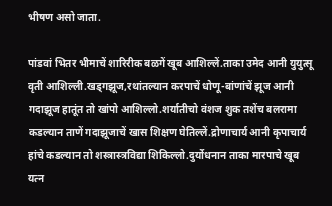भीषण असो जाता.

पांडवां भितर भीमाचें शारिरीक बळगें खूब आशिल्लें.ताका उमेद आनी युयुत्सू वृती आशिल्ली.खड्गझूज,रथांतल्यान करपाचें धोणू-बांणांचें झूज आनी गदाझूज हातूंत तो खांपो आशिल्लो.शर्यातीचो वंशज शुक तशेंच बलरामा कडल्यान ताणें गदाझूजाचें खास शिक्षण घेतिल्लें.द्रोणाचार्य आनी कृपाचार्य हांचे कडल्यान तो शस्त्रास्त्रविद्या शिकिल्लो.दुर्योधनान ताका मारपाचे खूब यत्न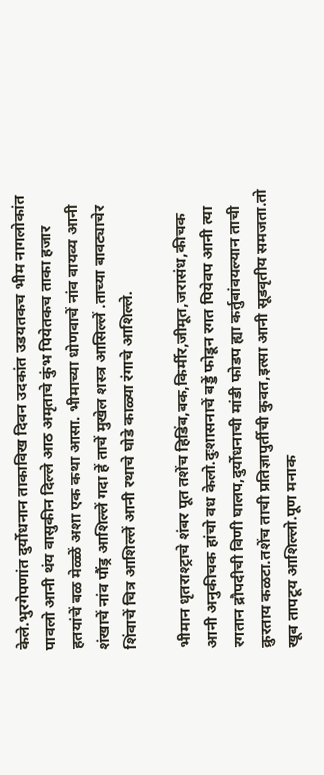केले.भुरगेपणांत दुर्योधनान ताकाविख दिवन उदकांत उडयतकच भीम नागलोकांत पावलो आनी थंय वासुकीन दिल्ले आठ अमृताचे कुंभ पियेतकच ताका हजार हतयांचें बळ मेळ्ळें अशा एक कथा आसा. भीमाच्या धोणवाचें नांव वायव्य आनी शंखाचें नांव पौंड्र आशिल्लें गदा हें ताचें मुखेल शस्त्र आसिल्लें .ताच्या बावट्याचेर शिंवाचें चित्र आशिल्लें आनी रथाचे घोडे काळ्या रंगाचे आशिल्ले.

भीमान धृतराश्ट्राचे शंबर पूत तशेंच हिडिंब,बक,किर्मीर,जीमूत,जरासंध,कीचक आनी अनुकीचक हांचो वध केलो.दुःशासनाचें बड्डें फोडून रगत पियेवप आनी त्या रगतान द्रौपदीची विणी घालप,दुर्योधनाची मांडी फोडप ह्या कर्तुबांवयल्यान ताची क्रुरताय कळटा.तशेंच ताची प्रतिज्ञापुर्तीची कुवत,इत्सा आनी सूडवृतीय समजता.तो खूब तापटूय आशिल्लो.पूण मनाक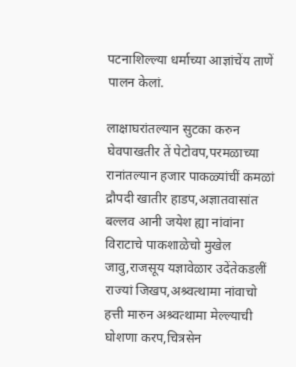पटनाशिल्ल्या धर्माच्या आज्ञांचेंय ताणें पालन केलां.

लाक्षाघरांतल्यान सुटका करुन घेवपाखतीर तें पेटोवप,परमळाच्या रानांतल्यान हजार पाकळ्यांचीं कमळां द्रौपदी खातीर हाडप,अज्ञातवासांत बल्लव आनी जयेश ह्या नांवांना विराटाचे पाकशाळेचो मुखेल जावु,राजसूय यज्ञावेळार उदेंतेकडलीं राज्यां जिखप,अश्र्वत्थामा नांवाचो हत्ती मारुन अश्र्वत्थामा मेल्ल्याची घोशणा करप,चित्रसेन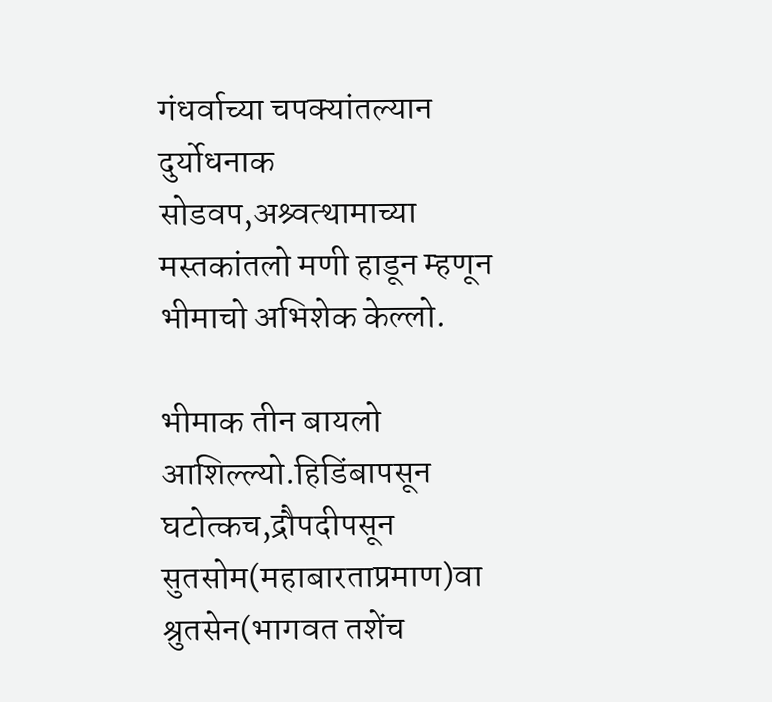गंधर्वाच्या चपक्यांतल्यान दुर्योधनाक सोडवप,अश्र्वत्थामाच्या मस्तकांतलो मणी हाडून म्हणून भीमाचो अभिशेक केल्लो.

भीमाक तीन बायलो आशिल्ल्यो.हिडिंबापसून घटोत्कच,द्रौपदीपसून सुतसोम(महाबारताप्रमाण)वा श्रुतसेन(भागवत तशेंच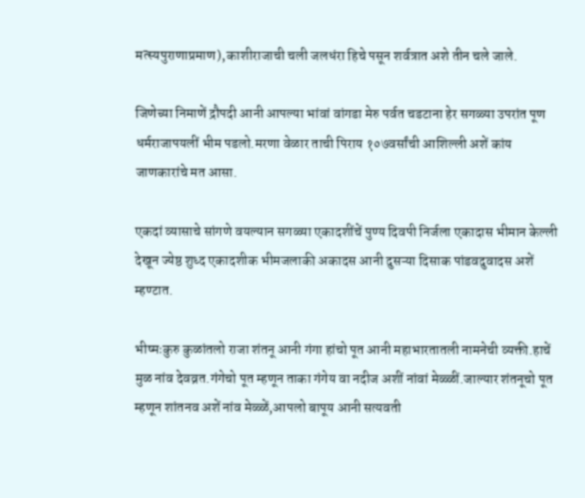मत्स्यपुराणाप्रमाण),काशीराजाची चली जलधंरा हिचे पसून शर्वत्रात अशे तीन चले जाले.

जिणेच्या निमाणें द्रौपदी आनी आपल्या भांवां वांगडा मेरु पर्वत चडटाना हेर सगळ्या उपरांत पूण धर्मराजापयलीं भीम पडलो.मरणा वेळार ताची पिराय १०७वर्सांची आशिल्ली अशें कांय जाणकारांचे मत आसा.

एकदां व्यासाचे सांगणे वयल्यान सगळ्या एकादशींचें पुण्य दिवपी निर्जला एकादास भीमान केल्ली देखून ज्येष्ठ शुध्द एकादशीक भीमजलाकी अकादस आनी दुसऱ्या दिसाक पांडवदुवादस अशें म्हण्टात.

भीष्मःकुरु कुळांतलो राजा शंतनू आनी गंगा हांचो पूत आनी महाभारतातली नामनेची व्यक्ती.हाचें मुळ नांव देवव्रत.गंगेचो पूत म्हणून ताका गंगेय वा नदीज अशीं नांवां मेळ्ळीं.जाल्यार शंतनूचो पूत म्हणून शांतनव अशें नांव मेळ्ळें,आपलो बापूय आनी सत्यवती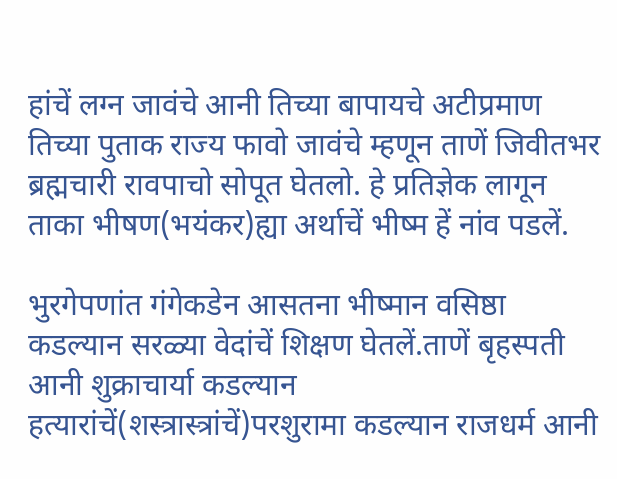हांचें लग्न जावंचे आनी तिच्या बापायचे अटीप्रमाण तिच्या पुताक राज्य फावो जावंचे म्हणून ताणें जिवीतभर ब्रह्मचारी रावपाचो सोपूत घेतलो. हे प्रतिज्ञेक लागून ताका भीषण(भयंकर)ह्या अर्थाचें भीष्म हें नांव पडलें.

भुरगेपणांत गंगेकडेन आसतना भीष्मान वसिष्ठा कडल्यान सरळ्या वेदांचें शिक्षण घेतलें.ताणें बृहस्पती आनी शुक्राचार्या कडल्यान हत्यारांचें(शस्त्रास्त्रांचें)परशुरामा कडल्यान राजधर्म आनी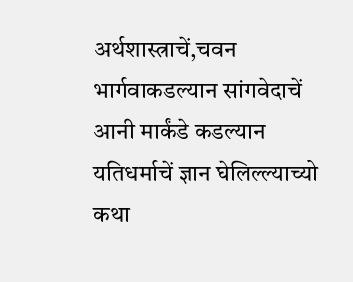अर्थशास्त्राचें,चवन भार्गवाकडल्यान सांगवेदाचें आनी मार्कंडे कडल्यान यतिधर्माचें ज्ञान घेलिल्ल्याच्यो कथा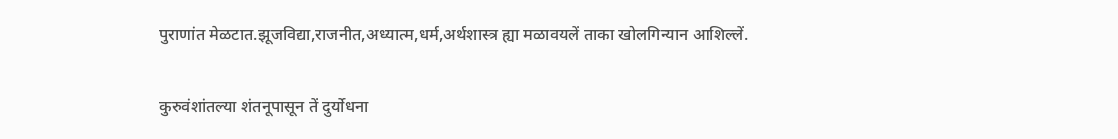पुराणांत मेळटात.झूजविद्या,राजनीत,अध्यात्म,धर्म,अर्थशास्त्र ह्या मळावयलें ताका खोलगिन्यान आशिल्लें.

कुरुवंशांतल्या शंतनूपासून तें दुर्योधना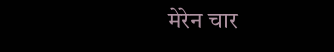मेरेन चार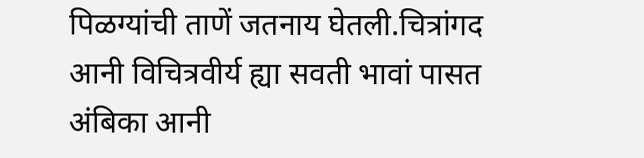पिळग्यांची ताणें जतनाय घेतली.चित्रांगद आनी विचित्रवीर्य ह्या सवती भावां पासत अंबिका आनी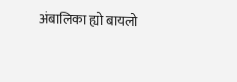अंबालिका ह्यो बायलो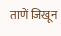ताणें जिखून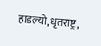हाडल्यो,धृतराष्ट्र,